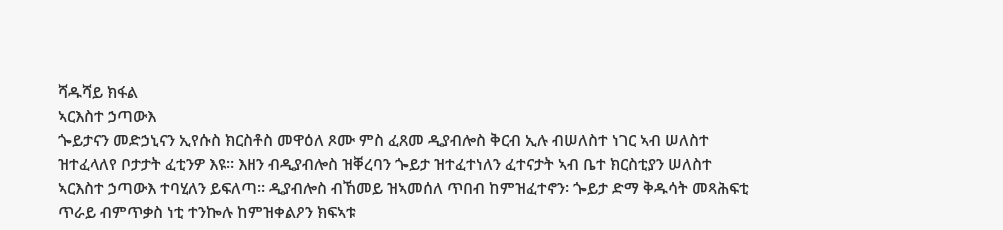ሻዱሻይ ክፋል
ኣርእስተ ኃጣውእ
ጐይታናን መድኃኒናን ኢየሱስ ክርስቶስ መዋዕለ ጾሙ ምስ ፈጸመ ዲያብሎስ ቅርብ ኢሉ ብሠለስተ ነገር ኣብ ሠለስተ ዝተፈላለየ ቦታታት ፈቲንዎ እዩ። እዘን ብዲያብሎስ ዝቐረባን ጐይታ ዝተፈተነለን ፈተናታት ኣብ ቤተ ክርስቲያን ሠለስተ ኣርእስተ ኃጣውእ ተባሂለን ይፍለጣ። ዲያብሎስ ብኸመይ ዝኣመሰለ ጥበብ ከምዝፈተኖን፡ ጐይታ ድማ ቅዱሳት መጻሕፍቲ ጥራይ ብምጥቃስ ነቲ ተንኰሉ ከምዝቀልዖን ክፍኣቱ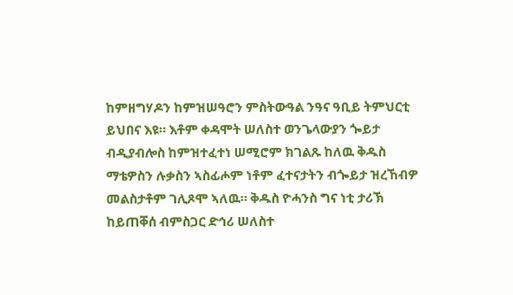ከምዘግሃዶን ከምዝሠዓሮን ምስትውዓል ንዓና ዓቢይ ትምህርቲ ይህበና እዩ። እቶም ቀዳሞት ሠለስተ ወንጌላውያን ጐይታ ብዲያብሎስ ከምዝተፈተነ ሠሚሮም ክገልጹ ከለዉ ቅዱስ ማቴዎስን ሉቃስን ኣስፊሖም ነቶም ፈተናታትን ብጐይታ ዝረኸብዎ መልስታቶም ገሊጾሞ ኣለዉ። ቅዱስ ዮሓንስ ግና ነቲ ታሪኽ ከይጠቐሰ ብምስጋር ድኅሪ ሠለስተ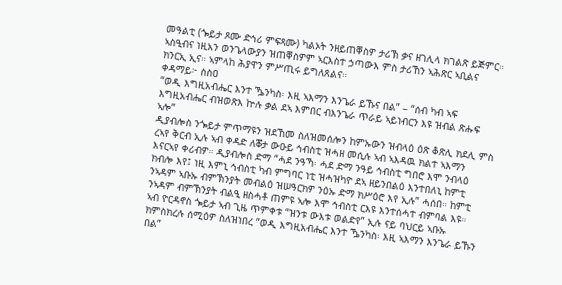መዓልቲ (ጐይታ ጾሙ ድኅሪ ምፍጻሙ) ካልኦት ንዘይጠቐስዎ ታሪኽ ቃና ዘገሊላ ክገልጽ ይጅምር። ኣስዒብና ነዚአን ወንጌላውያን ዝጠቐስዎም ኣርእስተ ኃጣውእ ምስ ታሪኸን ኣሕጽር ኣቢልና ክንርኢ ኢና። ኣምላከ ሕያዋን ምሥጢሩ ይግለጸልና።
ቀዳማይ፦ ስስዐ
“ወዲ እግዚአብሔር እንተ ዄንካስ፡ እዚ ኣእማን እንጌራ ይኹና በል” – “ሰብ ካብ ኣፍ እግዚአብሔር ብዝወጽእ ኵሉ ቃል ደኣ እምበር ብእንጌራ ጥራይ ኣይነብርን እዩ ዝብል ጽሑፍ ኣሎ”
ዲያብሎስ ንጐይታ ምጥማዩን ዝደኸመ ስለዝመሰሎን ከምኡውን ዝብላዕ ዕጽ ቆጽሊ ክደሊ ምስ ረኣየ ቅርብ ኢሉ ኣብ ቀዳድ ለቖታ ውዑይ ኅብስቲ ዝሓዘ መሲሉ ኣብ ኣእዳዉ ክልተ ኣእማን እናርኣየ ቀሪብዎ። ዲያብሎስ ድማ “ሓደ ንዓኻ፡ ሓደ ድማ ንዓይ ኅብስቲ ግበሮ እሞ ንብላዕ ክብሎ እየ፤ ነዚ እምኒ ኅብስቲ ካብ ምግባር ነቲ ዝሓዝካዮ ደኣ ዘይንበልዕ እንተበለኒ ከምቲ ንኣዳም ኣቡኡ ብምኽንያት መብልዕ ዝሠዓርክዎ ንዕኡ ድማ ክሥዕሮ እየ ኢሉ” ሓሰበ። ከምቲ ንኣዳም ብምኽንያት ብልዒ ዘስሓቶ ጠምዩ ኣሎ እሞ ኅብስቲ ርእዩ እንተሰሓተ ብምባል እዩ።
ኣብ ዮርዳኖስ ጐይታ ኣብ ጊዜ ጥምቀቱ “ዝንቱ ውእቱ ወልድየ” ኢሉ ናይ ባህርይ ኣቡኡ ክምስክረሉ ሰሚዕዎ ስለዝነበረ “ወዲ እግዚአብሔር እንተ ዄንካስ፡ እዚ ኣእማን እንጌራ ይኹን በል”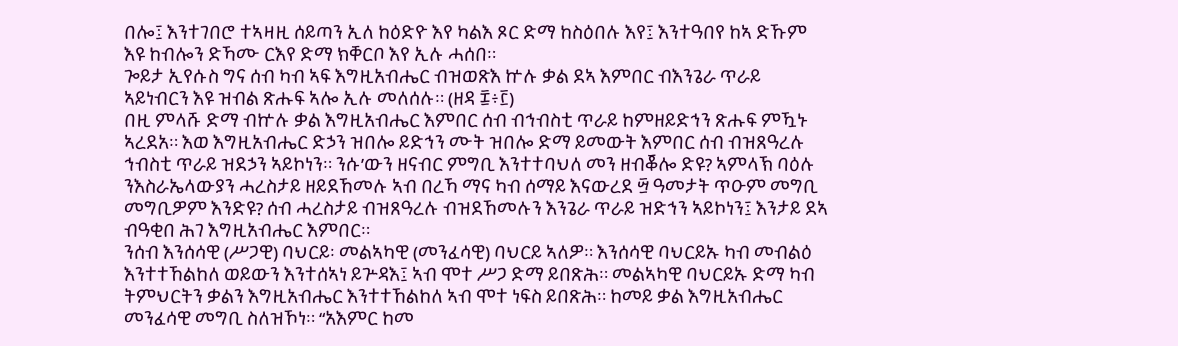በሎ፤ እንተገበሮ ተኣዛዚ ሰይጣን ኢለ ከዕድዮ እየ ካልእ ጾር ድማ ከስዕበሉ እየ፤ እንተዓበየ ከኣ ድኹም እዩ ከብሎን ድኻሙ ርእየ ድማ ክቐርቦ እየ ኢሉ ሓሰበ።
ጐይታ ኢየሱስ ግና ሰብ ካብ ኣፍ እግዚአብሔር ብዝወጽእ ኵሉ ቃል ደኣ እምበር ብእንጌራ ጥራይ ኣይነብርን እዩ ዝብል ጽሑፍ ኣሎ ኢሉ መለሰሉ። (ዘዳ ፰፥፫)
በዚ ምላሹ ድማ ብኵሉ ቃል እግዚአብሔር እምበር ሰብ ብኅብስቲ ጥራይ ከምዘይድኅን ጽሑፍ ምዃኑ ኣረደአ። እወ እግዚአብሔር ድኃን ዝበሎ ይድኅን ሙት ዝበሎ ድማ ይመውት እምበር ሰብ ብዝጸዓረሉ ኅብስቲ ጥራይ ዝደኃን ኣይኮነን። ንሱ’ውን ዘናብር ምግቢ እንተተባህለ መን ዘብቖሎ ድዩ? ኣምላኽ ባዕሉ ንእስራኤላውያን ሓረስታይ ዘይደኸመሉ ኣብ በረኻ ማና ካብ ሰማይ እናውረደ ፵ ዓመታት ጥዑም መግቢ መግቢዎም እንድዩ? ሰብ ሓረስታይ ብዝጸዓረሉ ብዝደኸመሉን እንጌራ ጥራይ ዝድኅን ኣይኮነን፤ እንታይ ደኣ ብዓቂበ ሕገ እግዚአብሔር እምበር።
ንሰብ እንሰሳዊ (ሥጋዊ) ባህርይ፡ መልኣካዊ (መንፈሳዊ) ባህርይ ኣለዎ። እንሰሳዊ ባህርይኡ ካብ መብልዕ እንተተኸልከለ ወይውን እንተሰኣነ ይጕዳእ፤ ኣብ ሞተ ሥጋ ድማ ይበጽሕ። መልኣካዊ ባህርይኡ ድማ ካብ ትምህርትን ቃልን እግዚአብሔር እንተተኸልከለ ኣብ ሞተ ነፍስ ይበጽሕ። ከመይ ቃል እግዚአብሔር መንፈሳዊ መግቢ ስለዝኾነ። “አእምር ከመ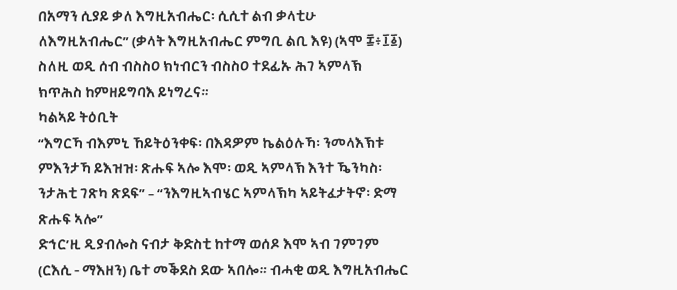በአማን ሲያይ ቃለ እግዚአብሔር፡ ሲሲተ ልብ ቃላቲሁ ለእግዚአብሔር” (ቃላት እግዚአብሔር ምግቢ ልቢ እዩ) (ኣሞ ፰፥፲፩)
ስለዚ ወዲ ሰብ ብስስዐ ክነብርን ብስስዐ ተደፊኡ ሕገ ኣምላኽ ክጥሕስ ከምዘይግባእ ይነግረና።
ካልኣይ ትዕቢት
“እግርኻ ብእምኒ ኸይትዕንቀፍ፡ በእዳዎም ኬልዕሉኻ፡ ንመላእኽቱ ምእንታኻ ይእዝዝ፡ ጽሑፍ ኣሎ እሞ፡ ወዲ ኣምላኽ እንተ ዄንካስ፡ ንታሕቲ ገጽካ ጽደፍ” – “ንእግዚኣብሄር ኣምላኽካ ኣይትፈታትኖ፡ ድማ ጽሑፍ ኣሎ”
ድኅር’ዚ ዲያብሎስ ናብታ ቅድስቲ ከተማ ወሰዶ እሞ ኣብ ገምገም (ርእሲ - ማእዘን) ቤተ መቕደስ ደው ኣበሎ። ብሓቂ ወዲ እግዚአብሔር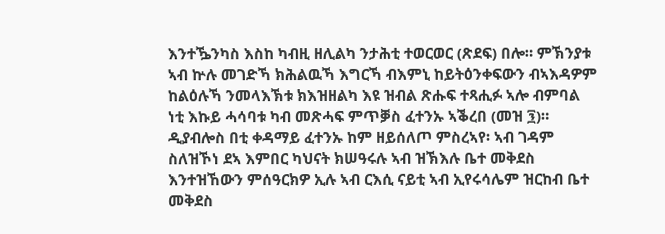እንተዄንካስ እስከ ካብዚ ዘሊልካ ንታሕቲ ተወርወር (ጽደፍ) በሎ። ምኽንያቱ ኣብ ኵሉ መገድኻ ክሕልዉኻ እግርኻ ብእምኒ ከይትዕንቀፍውን ብኣእዳዎም ከልዕሉኻ ንመላእኽቱ ክእዝዘልካ እዩ ዝብል ጽሑፍ ተጻሒፉ ኣሎ ብምባል ነቲ እኩይ ሓሳባቱ ካብ መጽሓፍ ምጥቓስ ፈተንኡ ኣቕረበ (መዝ ፺)።
ዲያብሎስ በቲ ቀዳማይ ፈተንኡ ከም ዘይሰለጦ ምስረኣየ፡ ኣብ ገዳም ስለዝኾነ ደኣ እምበር ካህናት ክሠዓሩሉ ኣብ ዝኽእሉ ቤተ መቅደስ እንተዝኸውን ምሰዓርክዎ ኢሉ ኣብ ርእሲ ናይቲ ኣብ ኢየሩሳሌም ዝርከብ ቤተ መቅደስ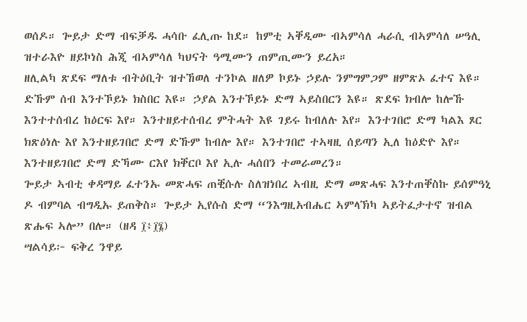ወሰዶ። ጐይታ ድማ ብፍቓዱ ሓሳቡ ፈሊጡ ከደ። ከምቲ ኣቐዲሙ ብኣምሳለ ሓራሲ ብኣምሳለ ሠዓሊ ዝተራእዮ ዘይኮነስ ሕጂ ብኣምሳለ ካህናት ዓሚሙን ጠምጢሙን ይረአ።
ዘሊልካ ጽደፍ ማለቱ ብትዕቢት ዝተኸወለ ተንኮል ዘለዎ ኮይኑ ኃይሉ ንምግምጋም ዘምጽኦ ፈተና እዩ። ድኹም ሰብ እንተኾይኑ ክስበር እዩ። ኃያል እንተኾይኑ ድማ ኣይስበርን እዩ። ጽደፍ ክብሎ ከሎኹ እንተተሰብረ ከዕርፍ እየ። እንተዘይተሰብረ ምትሓት እዩ ገይሩ ከብለሉ እየ። እንተገበሮ ድማ ካልእ ጾር ክጽዕነሉ እየ እንተዘይገበሮ ድማ ድኹም ከብሎ እየ። እንተገበሮ ተኣዛዚ ሰይጣን ኢለ ከዕድዮ እየ። እንተዘይገበሮ ድማ ድኻሙ ርእየ ክቐርቦ እየ ኢሉ ሓሰበን ተመራመረን።
ጐይታ ኣብቲ ቀዳማይ ፈተንኡ መጽሓፍ ጠቒሱሉ ስለዝነበረ ኣብዚ ድማ መጽሓፍ እንተጠቐስኩ ይሰምዓኒ ዶ ብምባል ብግዲኡ ይጠቅስ። ጐይታ ኢየሱስ ድማ “ንእግዚአብሔር ኣምላኽካ ኣይትፈታተኖ ዝብል ጽሑፍ ኣሎ” በሎ። (ዘዳ ፲፥፲፮)
ሣልሳይ፦ ፍቅረ ንዋይ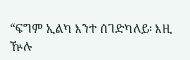“ፍግም ኢልካ እንተ ሰገድካለይ፡ እዚ ዅሉ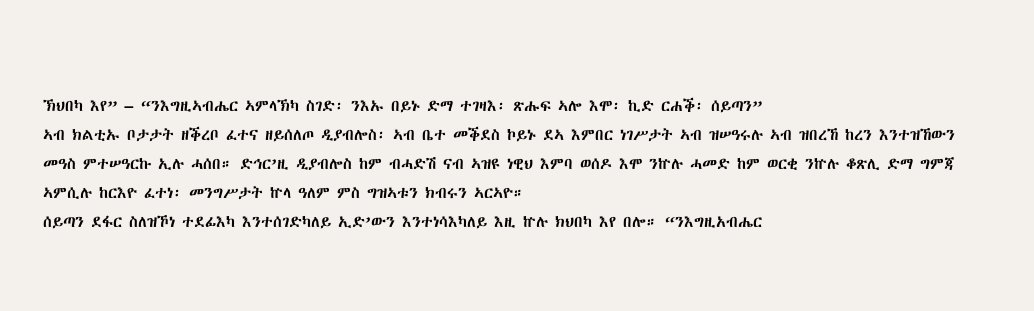ኽህበካ እየ” – “ንእግዚኣብሔር ኣምላኽካ ስገድ፡ ንእኡ በይኑ ድማ ተገዛእ፡ ጽሑፍ ኣሎ እሞ፡ ኪድ ርሐቕ፡ ሰይጣን”
ኣብ ክልቲኡ ቦታታት ዘቕረቦ ፈተና ዘይሰለጦ ዲያብሎስ፡ ኣብ ቤተ መቕደስ ኮይኑ ደኣ እምበር ነገሥታት ኣብ ዝሠዓሩሉ ኣብ ዝበረኸ ከረን እንተዝኸውን መዓስ ምተሠዓርኩ ኢሉ ሓሰበ። ድኅር’ዚ ዲያብሎስ ከም ብሓድሽ ናብ ኣዝዩ ነዊህ እምባ ወሰዶ እሞ ንኵሉ ሓመድ ከም ወርቂ ንኵሉ ቆጽሊ ድማ ግምጃ ኣምሲሉ ከርእዮ ፈተነ፡ መንግሥታት ኵላ ዓለም ምስ ግዝኣቱን ክብሩን ኣርኣዮ።
ሰይጣን ደፋር ስለዝኾነ ተደፊእካ እንተሰገድካለይ ኢድ’ውን እንተነሳእካለይ እዚ ኵሉ ክህበካ እየ በሎ። “ንእግዚአብሔር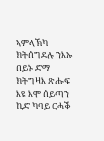ኣምላኽካ ክትሰግደሉ ንእኡ በይኑ ድማ ክትግዛእ ጽሑፍ እዩ እሞ ሰይጣን ኪድ ካባይ ርሓቕ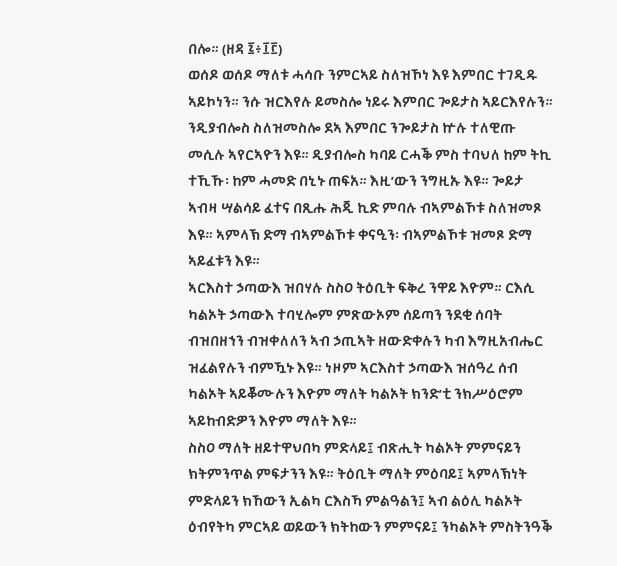በሎ። (ዘዳ ፯፥፲፫)
ወሰዶ ወሰዶ ማለቱ ሓሳቡ ንምርኣይ ስለዝኾነ እዩ እምበር ተገዲዱ ኣይኮነን። ንሱ ዝርእየሉ ይመስሎ ነይሩ እምበር ጐይታስ ኣይርእየሉን። ንዲያብሎስ ስለዝመስሎ ደኣ እምበር ንጐይታስ ኵሉ ተለዊጡ መሲሉ ኣየርኣዮን እዩ። ዲያብሎስ ካባይ ርሓቕ ምስ ተባህለ ከም ትኪ ተኺኹ፡ ከም ሓመድ በኒኑ ጠፍአ። እዚ’ውን ንግዚኡ እዩ። ጐይታ ኣብዛ ሣልሳይ ፈተና በጺሑ ሕጂ ኪድ ምባሉ ብኣምልኾቱ ስለዝመጾ እዩ። ኣምላኽ ድማ ብኣምልኾቱ ቀናዒን፡ ብኣምልኾቱ ዝመጾ ድማ ኣይፈቱን እዩ።
ኣርእስተ ኃጣውእ ዝበሃሉ ስስዐ ትዕቢት ፍቅረ ንዋይ እዮም። ርእሲ ካልኦት ኃጣውእ ተባሂሎም ምጽውኦም ሰይጣን ንደቂ ሰባት ብዝበዘኀን ብዝቀለለን ኣብ ኃጢኣት ዘውድቀሉን ካብ እግዚአብሔር ዝፈልየሉን ብምዃኑ እዩ። ነዞም ኣርእስተ ኃጣውእ ዝሰዓረ ሰብ ካልኦት ኣይቖሙሉን እዮም ማለት ካልኦት ክንድ’ቲ ንክሥዕሮም ኣይከብድዎን እዮም ማለት እዩ።
ስስዐ ማለት ዘይተዋህበካ ምድላይ፤ ብጽሒት ካልኦት ምምናይን ክትምንጥል ምፍታንን እዩ። ትዕቢት ማለት ምዕባይ፤ ኣምላኽነት ምድላይን ክኸውን ኢልካ ርእስኻ ምልዓልን፤ ኣብ ልዕሊ ካልኦት ዕብየትካ ምርኣይ ወይውን ክትከውን ምምናይ፤ ንካልኦት ምስትንዓቕ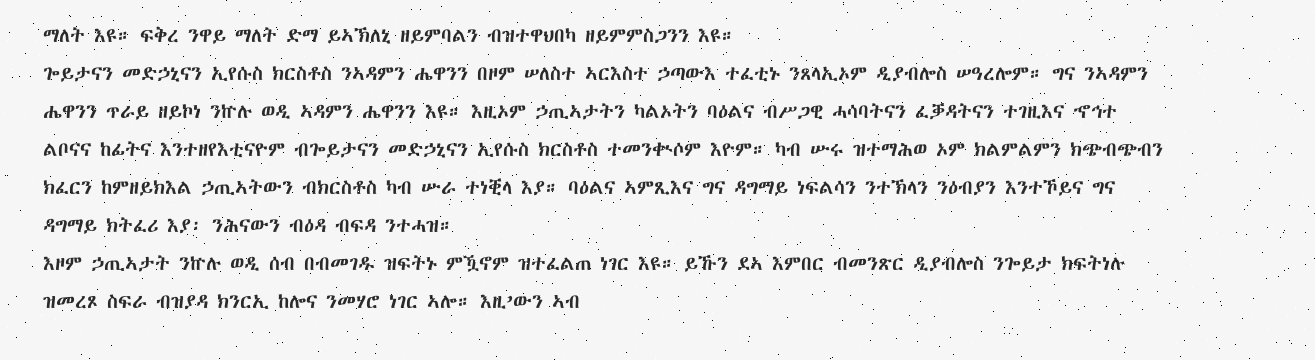ማለት እዩ። ፍቅረ ንዋይ ማለት ድማ ይኣኽለኒ ዘይምባልን ብዝተዋህበካ ዘይምምስጋንን እዩ።
ጐይታናን መድኃኒናን ኢየሱስ ክርስቶስ ንኣዳምን ሔዋንን በዞም ሠለስተ ኣርእስተ ኃጣውእ ተፈቲኑ ንጸላኢኦም ዲያብሎስ ሠዓረሎም። ግና ንኣዳምን ሔዋንን ጥራይ ዘይኮነ ንኵሉ ወዲ ኣዳምን ሔዋንን እዩ። እዚኦም ኃጢኣታትን ካልኦትን ባዕልና ብሥጋዊ ሓሳባትናን ፈቓዳትናን ተገዚእና ኆኅተ ልቦናና ከፊትና እንተዘየእቲናዮም ብጐይታናን መድኃኒናን ኢየሱስ ክርስቶስ ተመንቊሶም እዮም። ካብ ሡሩ ዝተማሕወ ኦም ክልምልምን ክጭብጭብን ክፈርን ከምዘይክእል ኃጢኣትውን ብክርስቶስ ካብ ሡራ ተነቒላ እያ። ባዕልና ኣምጺእና ግና ዳግማይ ነፍልሳን ንተኽላን ንዕብያን እንተኾይና ግና ዳግማይ ክትፈሪ እያ፡ ንሕናውን ብዕዳ ብፍዳ ንተሓዝ።
እዞም ኃጢኣታት ንኵሉ ወዲ ሰብ በብመገዱ ዝፍትኑ ምዃኖም ዝተፈልጠ ነገር እዩ። ይኹን ደኣ እምበር ብመንጽር ዲያብሎስ ንጐይታ ክፍትነሉ ዝመረጾ ስፍራ ብዝያዳ ክንርኢ ከሎና ንመሃሮ ነገር ኣሎ። እዚ’ውን ኣብ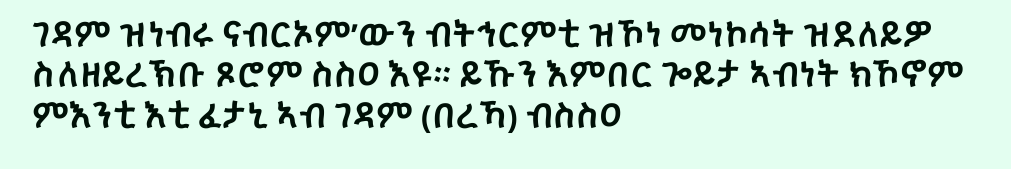ገዳም ዝነብሩ ናብርኦም’ውን ብትኅርምቲ ዝኾነ መነኮሳት ዝደለይዎ ስለዘይረኽቡ ጾሮም ስስዐ እዩ። ይኹን እምበር ጐይታ ኣብነት ክኾኖም ምእንቲ እቲ ፈታኒ ኣብ ገዳም (በረኻ) ብስስዐ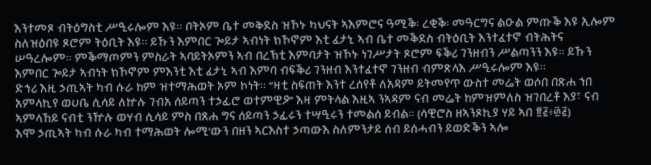እንተመጾ ብትዕግስቲ ሥዒሩሎም እዩ። ቦትኦም ቤተ መቅደስ ዝኾኑ ካህናት ኣእምሮና ዓሚቕ፡ ረቂቕ፡ መዓርግና ልዑል ምጡቕ እዩ ኢሎም ስለዝዕበዩ ጾሮም ትዕቢት እዩ። ይኹን እምበር ጐይታ ኣብነት ክኾኖም እቲ ፈታኒ ኣብ ቤተ መቕደስ ብትዕቢት እንተፈተኖ ብትሕትና ሠዓረሎም። ምቕማጦምን ምስራት ኣባይትኦምን ኣብ በረኽቲ እምባታት ዝኾኑ ነገሥታት ጾሮም ፍቕሪ ገንዘብን ሥልጣንን እዩ። ይኹን እምበር ጐይታ ኣብነት ክኾኖም ምእንቲ እቲ ፈታኒ ኣብ እምባ ብፍቕሪ ገንዘብ እንተፈተኖ ገንዘብ ብምጽላእ ሥዒሩሎም እዩ።
ድኅሪ እዚ ኃጢኣት ካብ ሱራ ከም ዝተማሕወት ኦም ኮነት። “ዛቲ ስፍጠት እንተ ረሰየቶ ለአዳም ይትመየጥ ውስተ መሬት ወሶበ በጽሐ ኀበ አምላኪየ ወሀቤ ሲሳይ ለኵሉ ገብአ ሰይጣን ተኃፊሮ ወተምዊዖ” እዛ ምትላል እዚኣ ንኣዳም ናብ መሬት ከምዝምለስ ዝገበረቶ እያ፣ ናብ ኣምላኸይ ናብቲ ንዅሉ ወሃብ ሲሳይ ምስ በጸሐ ግና ሰይጣን ኃፊሩን ተሣዒሩን ተመልሰ ይብል። (ሳዊሮስ ዘኣንጾኪያ ሃይ ኣበ ፹፭፥፴፭)
እሞ ኃጢኣት ካብ ሱራ ካብ ተማሕወት ሎሚ’ውን በዘን ኣርእስተ ኃጣውእ ስለምንታይ ሰብ ይሰሓብን ይወድቕን ኣሎ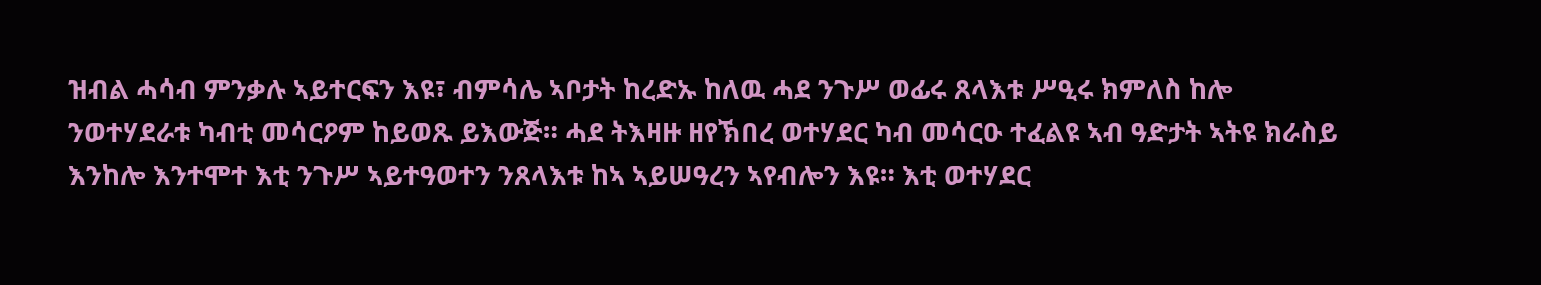ዝብል ሓሳብ ምንቃሉ ኣይተርፍን እዩ፣ ብምሳሌ ኣቦታት ከረድኡ ከለዉ ሓደ ንጉሥ ወፊሩ ጸላእቱ ሥዒሩ ክምለስ ከሎ ንወተሃደራቱ ካብቲ መሳርዖም ከይወጹ ይእውጅ። ሓደ ትእዛዙ ዘየኽበረ ወተሃደር ካብ መሳርዑ ተፈልዩ ኣብ ዓድታት ኣትዩ ክራስይ እንከሎ እንተሞተ እቲ ንጉሥ ኣይተዓወተን ንጸላእቱ ከኣ ኣይሠዓረን ኣየብሎን እዩ። እቲ ወተሃደር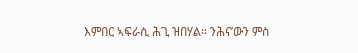እምበር ኣፍራሲ ሕጊ ዝበሃል። ንሕና’ውን ምስ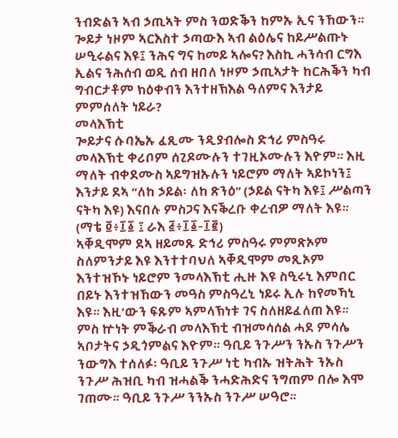ንብድልን ኣብ ኃጢኣት ምስ ንወድቕን ከምኡ ኢና ንኸውን። ጐይታ ነዞም ኣርእስተ ኃጣውእ ኣብ ልዕሌና ከይሥልጡኑ ሠዒሩልና እዩ፤ ንሕና ግና ከመይ ኣሎና? እስኪ ሓንሳብ ርግእ ኢልና ንሕሰብ ወዲ ሰብ ዘበለ ነዞም ኃጢኣታት ከርሕቕን ካብ ግብርታቶም ክዕቀብን እንተዘኽእል ዓለምና እንታይ ምምሰለት ነይራ?
መላእኽቲ
ጐይታና ሱባኤኡ ፈጺሙ ንዲያብሎስ ድኅሪ ምስዓሩ መላእኽቲ ቀሪቦም ሰጊዶሙሉን ተገዚኦሙሉን እዮም። እዚ ማለት ብቀደሙስ ኣይግዝኡሉን ነይሮም ማለት ኣይኮነን፤ እንታይ ደኣ “ለከ ኃይል፡ ለከ ጽንዕ” (ኃይል ናትካ እዩ፤ ሥልጣን ናትካ እዩ) እናበሉ ምስጋና እናቕረቡ ቀረብዎ ማለት እዩ። (ማቴ ፬፥፲፩ ፤ ራእ ፭፥፲፩-፲፪)
ኣቐዲሞም ደኣ ዘይመጹ ድኅሪ ምስዓሩ ምምጽኦም ስለምንታይ እዩ እንተተባህለ ኣቐዲሞም መጺኦም እንተዝኾኑ ነይሮም ንመላእኽቲ ሒዙ እዩ ስዒሩኒ እምበር በይኑ እንተዝኸውን መዓስ ምስዓረኒ ነይሩ ኢሉ ከየመኻኒ እዩ። እዚ’ውን ፍጹም ኣምላኽነቱ ገና ስለዘይፈለጠ እዩ።
ምስ ኵነት ምቕራብ መላእኽቲ ብዝመሳሰል ሓደ ምሳሌ ኣቦታትና ኃዲጎምልና እዮም። ዓቢይ ንጉሥን ንኡስ ንጉሥን ንውግእ ተሰለፉ፡ ዓቢይ ንጉሥ ነቲ ካብኡ ዝትሕት ንኡስ ንጉሥ ሕዝቢ ካብ ዝሓልቕ ንሓድሕድና ንግጠም በሎ እሞ ገጠሙ። ዓቢይ ንጉሥ ንንኡስ ንጉሥ ሠዓሮ።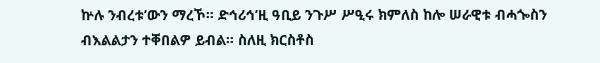ኵሉ ንብረቱ’ውን ማረኾ። ድኅሪኅ’ዚ ዓቢይ ንጉሥ ሥዒሩ ክምለስ ከሎ ሠራዊቱ ብሓጐስን ብእልልታን ተቐበልዎ ይብል። ስለዚ ክርስቶስ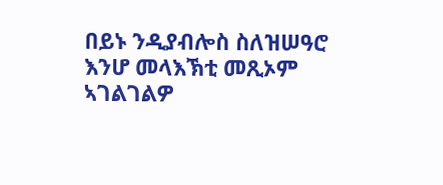በይኑ ንዲያብሎስ ስለዝሠዓሮ እንሆ መላእኽቲ መጺኦም ኣገልገልዎ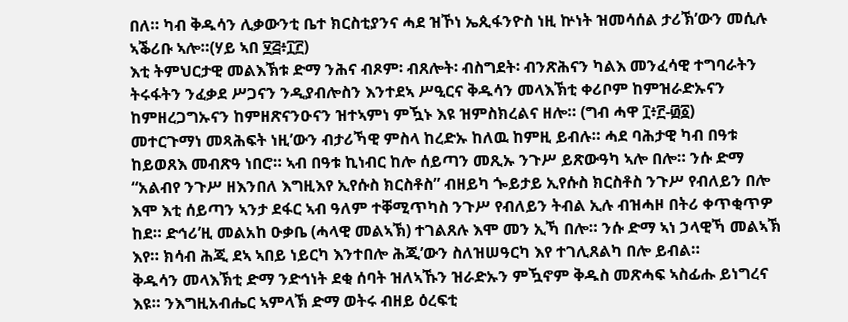በለ። ካብ ቅዱሳን ሊቃውንቲ ቤተ ክርስቲያንና ሓደ ዝኾነ ኤጲፋንዮስ ነዚ ኵነት ዝመሳሰል ታሪኽ’ውን መሲሉ ኣቕሪቡ ኣሎ።(ሃይ ኣበ ፶፭፥፲፫)
እቲ ትምህርታዊ መልእኽቱ ድማ ንሕና ብጾም፡ ብጸሎት፡ ብስግደት፡ ብንጽሕናን ካልእ መንፈሳዊ ተግባራትን ትሩፋትን ንፈቃደ ሥጋናን ንዲያብሎስን እንተደኣ ሥዒርና ቅዱሳን መላእኽቲ ቀሪቦም ከምዝራድኡናን ከምዘረጋግኡናን ከምዘጽናንዑናን ዝተኣምነ ምዃኑ እዩ ዝምስክረልና ዘሎ። (ግብ ሓዋ ፲፥፫-፴፩)
መተርጉማነ መጻሕፍት ነዚ’ውን ብታሪኻዊ ምስላ ከረድኡ ከለዉ ከምዚ ይብሉ። ሓደ ባሕታዊ ካብ በዓቱ ከይወጸእ መብጽዓ ነበሮ። ኣብ በዓቱ ኪነብር ከሎ ሰይጣን መጺኡ ንጉሥ ይጽውዓካ ኣሎ በሎ። ንሱ ድማ “አልብየ ንጉሥ ዘእንበለ እግዚእየ ኢየሱስ ክርስቶስ” ብዘይካ ጐይታይ ኢየሱስ ክርስቶስ ንጉሥ የብለይን በሎ እሞ እቲ ሰይጣን ኣንታ ደፋር ኣብ ዓለም ተቐሚጥካስ ንጉሥ የብለይን ትብል ኢሉ ብዝሓዞ በትሪ ቀጥቂጥዎ ከደ። ድኅሪ’ዚ መልአከ ዑቃቤ (ሓላዊ መልኣኽ) ተገልጸሉ እሞ መን ኢኻ በሎ። ንሱ ድማ ኣነ ኃላዊኻ መልኣኽ እየ። ክሳብ ሕጂ ደኣ ኣበይ ነይርካ እንተበሎ ሕጂ’ውን ስለዝሠዓርካ እየ ተገሊጸልካ በሎ ይብል።
ቅዱሳን መላእኽቲ ድማ ንድኅነት ደቂ ሰባት ዝለኣኹን ዝራድኡን ምዃኖም ቅዱስ መጽሓፍ ኣስፊሑ ይነግረና እዩ። ንእግዚአብሔር ኣምላኽ ድማ ወትሩ ብዘይ ዕረፍቲ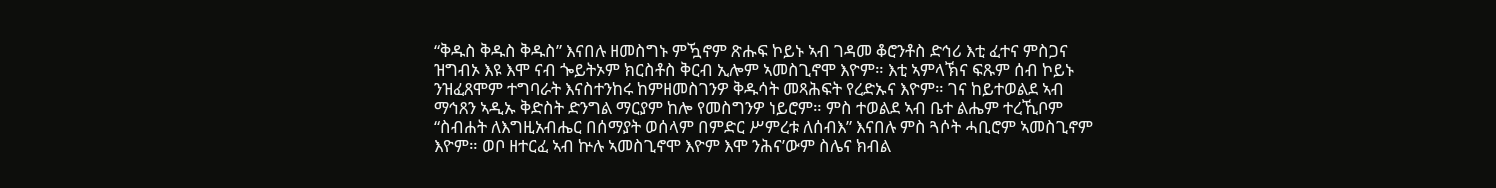“ቅዱስ ቅዱስ ቅዱስ” እናበሉ ዘመስግኑ ምዃኖም ጽሑፍ ኮይኑ ኣብ ገዳመ ቆሮንቶስ ድኅሪ እቲ ፈተና ምስጋና ዝግብኦ እዩ እሞ ናብ ጐይትኦም ክርስቶስ ቅርብ ኢሎም ኣመስጊኖሞ እዮም። እቲ ኣምላኽና ፍጹም ሰብ ኮይኑ ንዝፈጸሞም ተግባራት እናስተንከሩ ከምዘመስገንዎ ቅዱሳት መጻሕፍት የረድኡና እዮም። ገና ከይተወልደ ኣብ ማኅጸን ኣዲኡ ቅድስት ድንግል ማርያም ከሎ የመስግንዎ ነይሮም። ምስ ተወልደ ኣብ ቤተ ልሔም ተረኺቦም “ስብሐት ለእግዚአብሔር በሰማያት ወሰላም በምድር ሥምረቱ ለሰብእ” እናበሉ ምስ ጓሶት ሓቢሮም ኣመስጊኖም እዮም። ወቦ ዘተርፈ ኣብ ኵሉ ኣመስጊኖሞ እዮም እሞ ንሕና’ውም ስሌና ክብል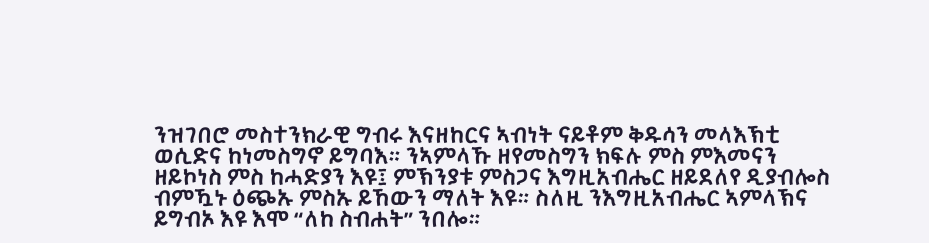ንዝገበሮ መስተንክራዊ ግብሩ እናዘከርና ኣብነት ናይቶም ቅዱሳን መላእኽቲ ወሲድና ከነመስግኖ ይግባእ። ንኣምላኹ ዘየመስግን ክፍሉ ምስ ምእመናን ዘይኮነስ ምስ ከሓድያን እዩ፤ ምኽንያቱ ምስጋና እግዚአብሔር ዘይደለየ ዲያብሎስ ብምዃኑ ዕጭኡ ምስኡ ይኸውን ማለት እዩ። ስለዚ ንእግዚአብሔር ኣምላኽና ይግብኦ እዩ እሞ “ለከ ስብሐት” ንበሎ።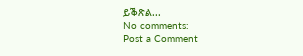ይቕጽል...
No comments:
Post a Comment